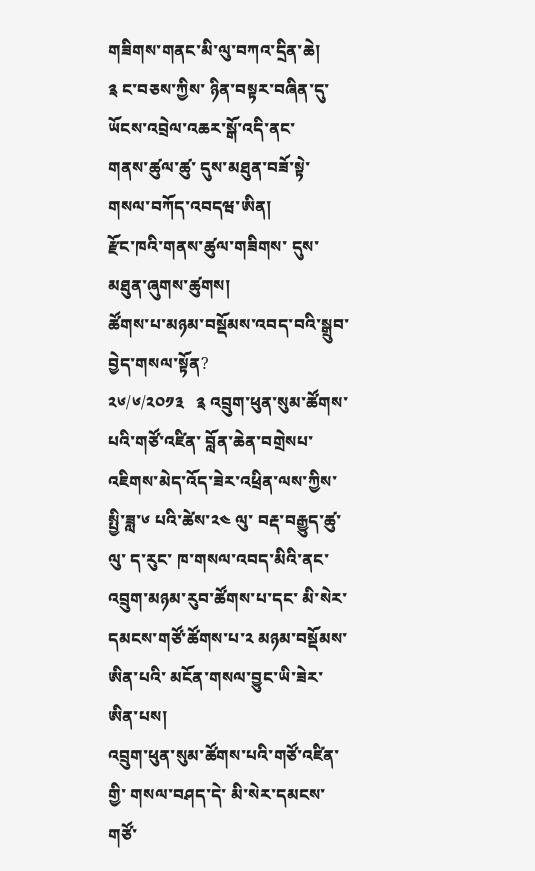གཟིགས་གནང་མི་ལུ་བཀའ་དྲིན་ཆེ།
༉ ང་བཅས་ཀྱིས་ ཉིན་བསྟར་བཞིན་དུ་
ཡོངས་འབྲེལ་འཆར་སྒོ་འདི་ནང་
གནས་ཚུལ་ཚུ་ དུས་མཐུན་བཟོ་སྟེ་ གསལ་བཀོད་འབདཝ་ཨིན།
རྫོང་ཁའི་གནས་ཚུལ་གཟིགས་ དུས་མཐུན་ཞུགས་ཚུགས།
ཚོགས་པ་མཉམ་བསྡོམས་འབད་བའི་སྒྲུབ་བྱེད་གསལ་སྟོན?
༢༦/༦/༢༠༡༣   ༉ འབྲུག་ཕུན་སུམ་ཚོགས་པའི་གཙོ་འཛིན་ བློན་ཆེན་བགྲེསཔ་ འཇིགས་མེད་འོད་ཟེར་འཕྲིན་ལས་ཀྱིས་ སྤྱི་ཟླ་༦ པའི་ཚེས་༢༤ ལུ་ བརྡ་བརྒྱུད་ཚུ་ལུ་ ད་རུང་ ཁ་གསལ་འབད་མིའི་ནང་ འབྲུག་མཉམ་རུབ་ཚོགས་པ་དང་ མི་སེར་དམངས་གཙོ་ཚོགས་པ་༢ མཉམ་བསྡོམས་ཨིན་པའི་ མངོན་གསལ་བྱུང་ཡི་ཟེར་ཨིན་པས།
འབྲུག་ཕུན་སུམ་ཚོགས་པའི་གཙོ་འཛིན་གྱི་ གསལ་བཤད་དེ་ མི་སེར་དམངས་གཙོ་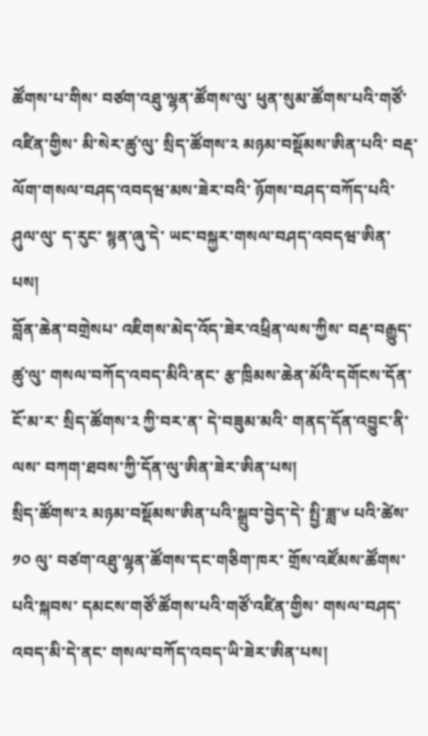ཚོགས་པ་གིས་ བཙག་འཐུ་ལྷན་ཚོགས་ལུ་ ཕུན་སུམ་ཚོགས་པའི་གཙོ་འཛིན་གྱིས་ མི་སེར་ཚུ་ལུ་ སྲིད་ཚོགས་༢ མཉམ་བསྡོམས་ཨིན་པའི་ བརྡ་ལོག་གསལ་བཤད་འབདཝ་མས་ཟེར་བའི་ ཉོགས་བཤད་བཀོད་པའི་ཤུལ་ལུ་ ད་རུང་ སྙན་ཞུ་དེ་ ཡང་བསྐྱར་གསལ་བཤད་འབདཝ་ཨིན་པས།
བློན་ཆེན་བགྲེསཔ་ འཇིགས་མེད་འོད་ཟེར་འཕྲིན་ལས་ཀྱིས་ བརྡ་བརྒྱུད་ཚུ་ལུ་ གསལ་བཀོད་འབད་མིའི་ནང་ རྩ་ཁྲིམས་ཆེན་མོའི་དགོངས་དོན་ངོ་མ་ར་ སྲིད་ཚོགས་༢ ཀྱི་བར་ན་ དེ་བཟུམ་མའི་ གནད་དོན་འབྱུང་ནི་ལས་ བཀག་ཐབས་ཀྱི་དོན་ལུ་ཨིན་ཟེར་ཨིན་པས།
སྲིད་ཚོགས་༢ མཉམ་བསྡོམས་ཨིན་པའི་སྒྲུབ་བྱེད་དེ་ སྤྱི་ཟླ་༦ པའི་ཚེས་༡༠ ལུ་ བཙག་འཐུ་ལྷན་ཚོགས་དང་གཅིག་ཁར་ གྲོས་འཛོམས་ཚོགས་པའི་སྐབས་ དམངས་གཙོ་ཚོགས་པའི་གཙོ་འཛིན་གྱིས་ གསལ་བཤད་འབད་མི་དེ་ནང་ གསལ་བཀོད་འབད་ཡི་ཟེར་ཨིན་པས།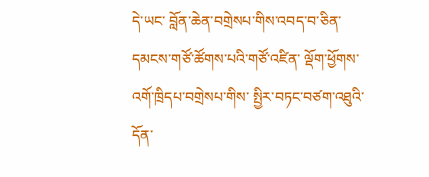དེ་ཡང་ བློན་ཆེན་བགྲེསཔ་གིས་འབད་བ་ཅིན་ དམངས་གཙོ་ཚོགས་པའི་གཙོ་འཛིན་ ལྡོག་ཕྱོགས་འགོ་ཁྲིདཔ་བགྲེསཔ་གིས་ སྤྱིར་བཏང་བཙག་འཐུའི་དོན་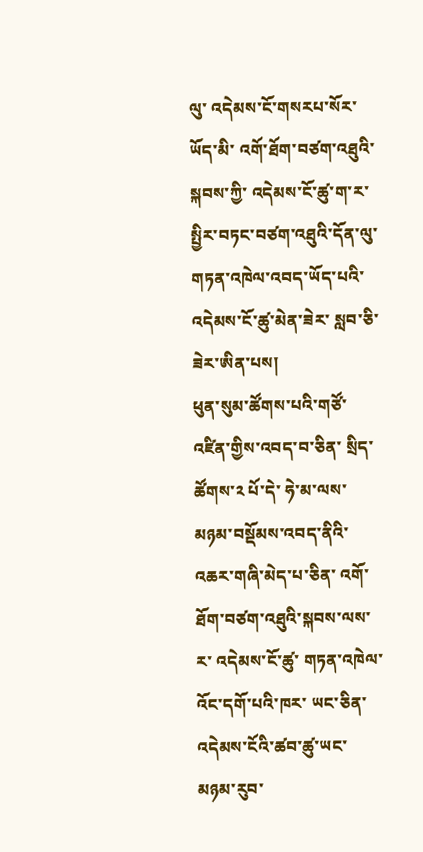ལུ་ འདེམས་ངོ་གསརཔ་སོར་ཡོད་མི་ འགོ་ཐོག་བཙག་འཐུའི་སྐབས་ཀྱི་ འདེམས་ངོ་ཚུ་ག་ར་ སྤྱིར་བཏང་བཙག་འཐུའི་དོན་ལུ་ གཏན་འཁེལ་འབད་ཡོད་པའི་ འདེམས་ངོ་ཚུ་མེན་ཟེར་ སླབ་ཅི་ཟེར་ཨིན་པས།
ཕུན་སུམ་ཚོགས་པའི་གཙོ་འཛིན་གྱིས་འབད་བ་ཅིན་ སྲིད་ཚོགས་༢ པོ་དེ་ ཧེ་མ་ལས་ མཉམ་བསྡོམས་འབད་ནིའི་ འཆར་གཞི་མེད་པ་ཅིན་ འགོ་ཐོག་བཙག་འཐུའི་སྐབས་ལས་ར་ འདེམས་ངོ་ཚུ་ གཏན་འཁེལ་འོང་དགོ་པའི་ཁར་ ཡང་ཅིན་ འདེམས་ངོའི་ཚབ་ཚུ་ཡང་ མཉམ་རུབ་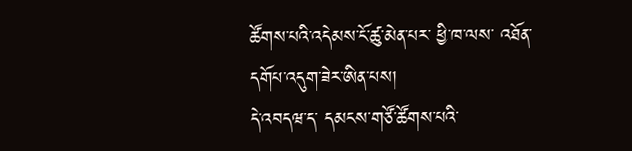ཚོགས་པའི་འདེམས་ངོ་ཚུ་མེན་པར་ ཕྱི་ཁ་ལས་ འཐོན་དགོཔ་འདུག་ཟེར་ཨིན་པས།
དེ་འབདཝ་ད་ དམངས་གཙོ་ཚོགས་པའི་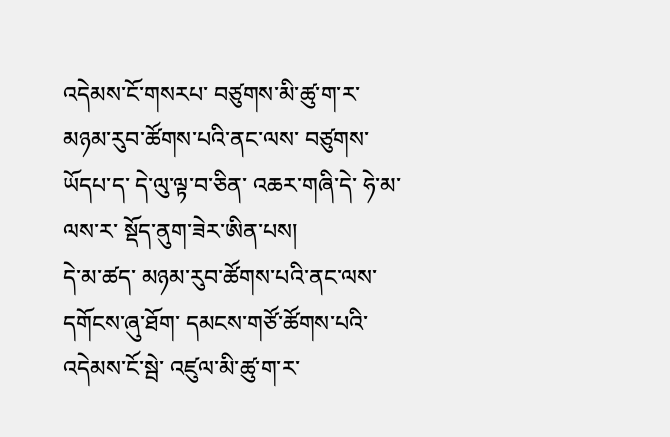འདེམས་ངོ་གསརཔ་ བཙུགས་མི་ཚུ་ག་ར་ མཉམ་རུབ་ཚོགས་པའི་ནང་ལས་ བཙུགས་ཡོདཔ་ད་ དེ་ལུ་ལྟ་བ་ཅིན་ འཆར་གཞི་དེ་ ཧེ་མ་ལས་ར་ སྡོད་ནུག་ཟེར་ཨིན་པས།
དེ་མ་ཚད་ མཉམ་རུབ་ཚོགས་པའི་ནང་ལས་ དགོངས་ཞུ་ཐོག་ དམངས་གཙོ་ཚོགས་པའི་འདེམས་ངོ་སྦེ་ འཛུལ་མི་ཚུ་ག་ར་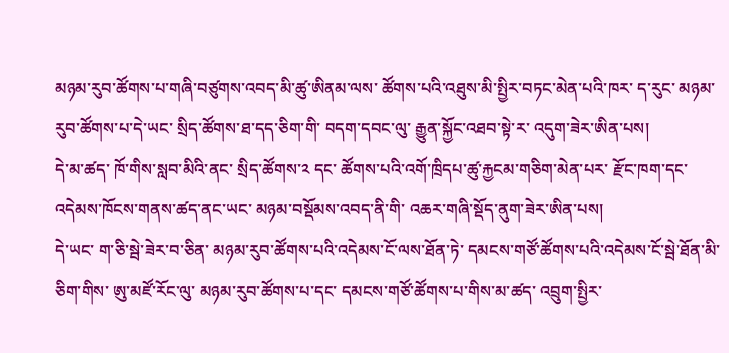མཉམ་རུབ་ཚོགས་པ་གཞི་བཙུགས་འབད་མི་ཚུ་ཨིནམ་ལས་ ཚོགས་པའི་འཐུས་མི་སྤྱིར་བཏང་མེན་པའི་ཁར་ ད་རུང་ མཉམ་རུབ་ཚོགས་པ་དེ་ཡང་ སྲིད་ཚོགས་ཐ་དད་ཅིག་གི་ བདག་དབང་ལུ་ རྒྱུན་སྐྱོང་འཐབ་སྟེ་ར་ འདུག་ཟེར་ཨིན་པས།
དེ་མ་ཚད་ ཁོ་གིས་སླབ་མིའི་ནང་ སྲིད་ཚོགས་༢ དང་ ཚོགས་པའི་འགོ་ཁྲིདཔ་ཚུ་རྐྱངམ་གཅིག་མེན་པར་ རྫོང་ཁག་དང་ འདེམས་ཁོངས་གནས་ཚད་ནང་ཡང་ མཉམ་བསྡོམས་འབད་ནི་གི་ འཆར་གཞི་སྡོད་ནུག་ཟེར་ཨིན་པས།
དེ་ཡང་ ག་ཅི་སྦེ་ཟེར་བ་ཅིན་ མཉམ་རུབ་ཚོགས་པའི་འདེམས་ངོ་ལས་ཐོན་ཏེ་ དམངས་གཙོ་ཚོགས་པའི་འདེམས་ངོ་སྦེ་ཐོན་མི་ཅིག་གིས་ ཨུ་མཛོ་རོང་ལུ་ མཉམ་རུབ་ཚོགས་པ་དང་ དམངས་གཙོ་ཚོགས་པ་གིས་མ་ཚད་ འབྲུག་སྤྱིར་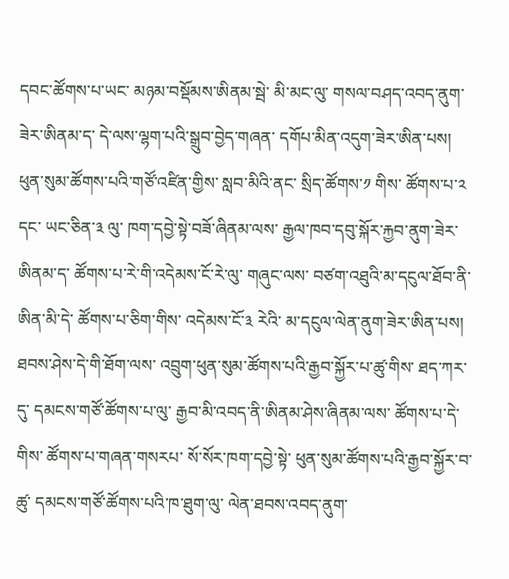དབང་ཚོགས་པ་ཡང་ མཉམ་བསྡོམས་ཨིནམ་སྦེ་ མི་མང་ལུ་ གསལ་བཤད་འབད་ནུག་ཟེར་ཨིནམ་ད་ དེ་ལས་ལྷག་པའི་སྒྲུབ་བྱེད་གཞན་ དགོཔ་མིན་འདུག་ཟེར་ཨིན་པས།
ཕུན་སུམ་ཚོགས་པའི་གཙོ་འཛིན་གྱིས་ སླབ་མིའི་ནང་ སྲིད་ཚོགས་༡ གིས་ ཚོགས་པ་༢ དང་ ཡང་ཅིན་༣ ལུ་ ཁག་དབྱེ་སྟེ་བཟོ་ཞིནམ་ལས་ རྒྱལ་ཁབ་དབུ་སྐོར་རྐྱབ་ནུག་ཟེར་ཨིནམ་ད་ ཚོགས་པ་རེ་གི་འདེམས་ངོ་རེ་ལུ་ གཞུང་ལས་ བཙག་འཐུའི་མ་དངུལ་ཐོབ་ནི་ཨིན་མི་དེ་ ཚོགས་པ་ཅིག་གིས་ འདེམས་ངོ་༣ རེའི་ མ་དངུལ་ལེན་ནུག་ཟེར་ཨིན་པས།
ཐབས་ཤེས་དེ་གི་ཐོག་ལས་ འབྲུག་ཕུན་སུམ་ཚོགས་པའི་རྒྱབ་སྐྱོར་པ་ཚུ་གིས་ ཐད་ཀར་དུ་ དམངས་གཙོ་ཚོགས་པ་ལུ་ རྒྱབ་མི་འབད་ནི་ཨིནམ་ཤེས་ཞིནམ་ལས་ ཚོགས་པ་དེ་གིས་ ཚོགས་པ་གཞན་གསརཔ་ སོ་སོར་ཁག་དབྱེ་སྟེ་ ཕུན་སུམ་ཚོགས་པའི་རྒྱབ་སྐྱོར་བ་ཚུ་ དམངས་གཙོ་ཚོགས་པའི་ཁ་ཐུག་ལུ་ ལེན་ཐབས་འབད་ནུག་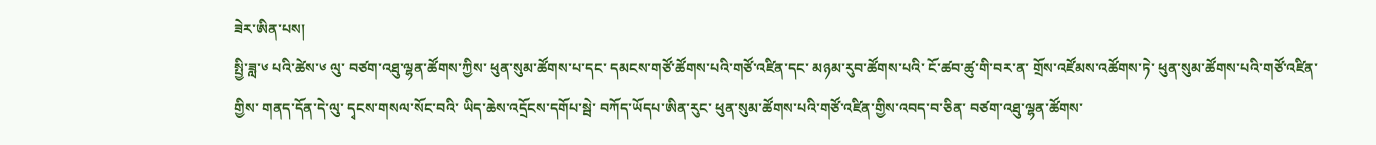ཟེར་ཨིན་པས།
སྤྱི་ཟླ་༦ པའི་ཚེས་༦ ལུ་ བཙག་འཐུ་ལྷན་ཚོགས་ཀྱིས་ ཕུན་སུམ་ཚོགས་པ་དང་ དམངས་གཙོ་ཚོགས་པའི་གཙོ་འཛིན་དང་ མཉམ་རུབ་ཚོགས་པའི་ ངོ་ཚབ་ཚུ་གི་བར་ན་ གྲོས་འཛོམས་འཚོགས་ཏེ་ ཕུན་སུམ་ཚོགས་པའི་གཙོ་འཛིན་གྱིས་ གནད་དོན་དེ་ལུ་ དྭངས་གསལ་སོང་བའི་ ཡིད་ཆེས་འདྲོངས་དགོཔ་སྦེ་ བཀོད་ཡོདཔ་ཨིན་རུང་ ཕུན་སུམ་ཚོགས་པའི་གཙོ་འཛིན་གྱིས་འབད་བ་ཅིན་ བཙག་འཐུ་ལྷན་ཚོགས་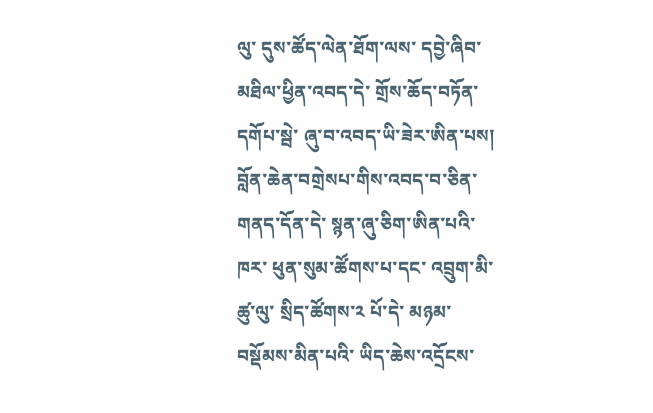ལུ་ དུས་ཚོད་ལེན་ཐོག་ལས་ དབྱེ་ཞིབ་མཐིལ་ཕྱིན་འབད་དེ་ གྲོས་ཆོད་བཏོན་དགོཔ་སྦེ་ ཞུ་བ་འབད་ཡི་ཟེར་ཨིན་པས།
བློན་ཆེན་བགྲེསཔ་གིས་འབད་བ་ཅིན་ གནད་དོན་དེ་ སྙན་ཞུ་ཅིག་ཨིན་པའི་ཁར་ ཕུན་སུམ་ཚོགས་པ་དང་ འབྲུག་མི་ཚུ་ལུ་ སྲིད་ཚོགས་༢ པོ་དེ་ མཉམ་བསྡོམས་མིན་པའི་ ཡིད་ཆེས་འདྲོངས་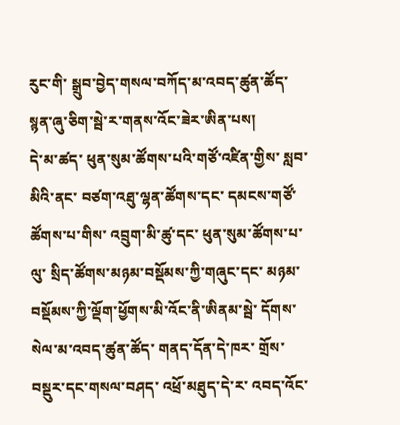རུང་གི་ སྒྲུབ་བྱེད་གསལ་བཀོད་མ་འབད་ཚུན་ཚོད་ སྙན་ཞུ་ཅིག་སྦེ་ར་གནས་འོང་ཟེར་ཨིན་པས།
དེ་མ་ཚད་ ཕུན་སུམ་ཚོགས་པའི་གཙོ་འཛིན་གྱིས་ སླབ་མིའི་ནང་ བཙག་འཐུ་ལྷན་ཚོགས་དང་ དམངས་གཙོ་ཚོགས་པ་གིས་ འབྲུག་མི་ཚུ་དང་ ཕུན་སུམ་ཚོགས་པ་ལུ་ སྲིད་ཚོགས་མཉམ་བསྡོམས་ཀྱི་གཞུང་དང་ མཉམ་བསྡོམས་ཀྱི་ལྡོག་ཕྱོགས་མི་འོང་ནི་ཨིནམ་སྦེ་ དོགས་སེལ་མ་འབད་ཚུན་ཚོད་ གནད་དོན་དེ་ཁར་ གྲོས་བསྡུར་དང་གསལ་བཤད་ འཕྲོ་མཐུད་དེ་ར་ འབད་འོང་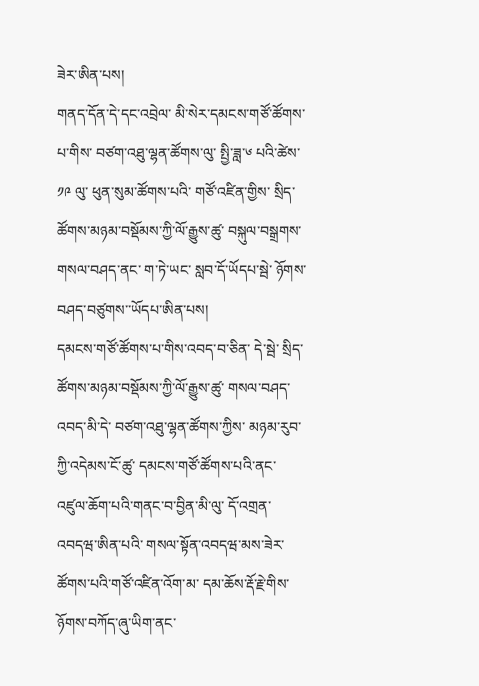ཟེར་ཨིན་པས།
གནད་དོན་དེ་དང་འབྲེལ་ མི་སེར་དམངས་གཙོ་ཚོགས་པ་གིས་ བཙག་འཐུ་ལྷན་ཚོགས་ལུ་ སྤྱི་ཟླ་༦ པའི་ཚེས་༡༩ ལུ་ ཕུན་སུམ་ཚོགས་པའི་ གཙོ་འཛིན་གྱིས་ སྲིད་ཚོགས་མཉམ་བསྡོམས་ཀྱི་ལོ་རྒྱུས་ཚུ་ བསྐུལ་བསྒྲགས་གསལ་བཤད་ནང་ ག་ཏེ་ཡང་ སླབ་དོ་ཡོདཔ་སྦེ་ ཉོགས་བཤད་བཙུགས་་ཡོདཔ་ཨིན་པས།
དམངས་གཙོ་ཚོགས་པ་གིས་འབད་བ་ཅིན་ དེ་སྦེ་ སྲིད་ཚོགས་མཉམ་བསྡོམས་ཀྱི་ལོ་རྒྱུས་ཚུ་ གསལ་བཤད་འབད་མི་དེ་ བཙག་འཐུ་ལྷན་ཚོགས་ཀྱིས་ མཉམ་རུབ་ཀྱི་འདེམས་ངོ་ཚུ་ དམངས་གཙོ་ཚོགས་པའི་ནང་ འཛུལ་ཆོག་པའི་གནང་བ་བྱིན་མི་ལུ་ དོ་འགྲན་འབདཝ་ཨིན་པའི་ གསལ་སྟོན་འབདཝ་མས་ཟེར་ ཚོགས་པའི་གཙོ་འཛིན་འོག་མ་ དམ་ཆོས་རྡོ་རྗེ་གིས་ ཉོགས་བཀོད་ཞུ་ཡིག་ནང་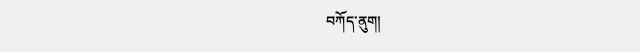བཀོད་ནུག།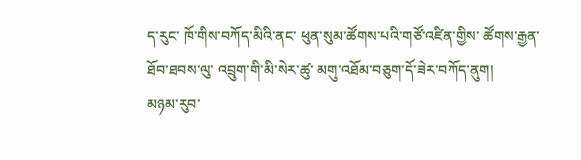ད་རུང་ ཁོ་གིས་བཀོད་མིའི་ནང་ ཕུན་སུམ་ཚོགས་པའི་གཙོ་འཛིན་གྱིས་ ཚོགས་རྒྱན་ཐོབ་ཐབས་ལུ་ འབྲུག་གི་མི་སེར་ཚུ་ མགུ་འཐོམ་བཅུག་དོ་ཟེར་བཀོད་ནུག།
མཉམ་རུབ་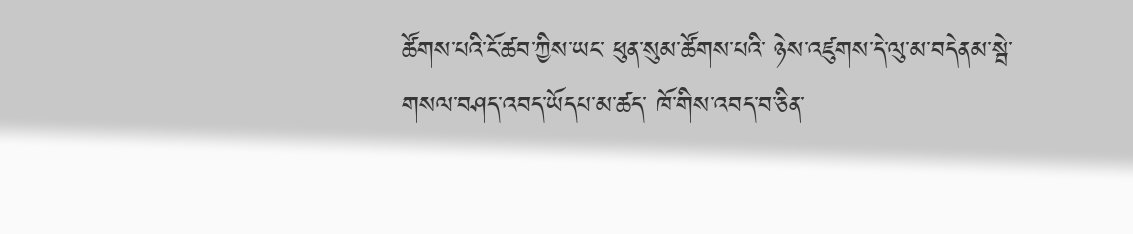ཚོགས་པའི་ངོ་ཚབ་ཀྱིས་ཡང་ ཕུན་སུམ་ཚོགས་པའི་ ཉེས་འཛུགས་དེ་ལུ་མ་བདེནམ་སྦེ་ གསལ་བཤད་འབད་ཡོདཔ་མ་ཚད་ ཁོ་གིས་འབད་བ་ཅིན་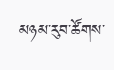མཉམ་རུབ་ཚོགས་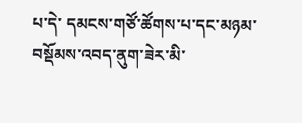པ་དེ་ དམངས་གཙོ་ཚོགས་པ་དང་མཉམ་བསྡོམས་འབད་ནུག་ཟེར་མི་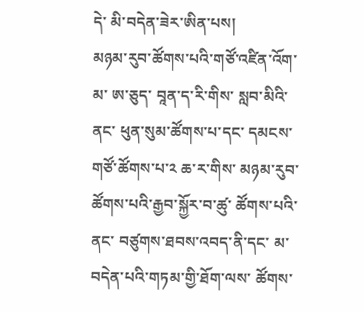དེ་ མི་བདེན་ཟེར་ཨིན་པས།
མཉམ་རུབ་ཚོགས་པའི་གཙོ་འཛིན་འོག་མ་ ཨ་ཅུད་ བཱན་ད་རི་གིས་ སླབ་མིའི་ནང་ ཕུན་སུམ་ཚོགས་པ་དང་ དམངས་གཙོ་ཚོགས་པ་༢ ཆ་ར་གིས་ མཉམ་རུབ་ཚོགས་པའི་རྒྱབ་སྐྱོར་བ་ཚུ་ ཚོགས་པའི་ནང་ བཙུགས་ཐབས་འབད་ནི་དང་ མ་བདེན་པའི་གཏམ་གྱི་ཐོག་ལས་ ཚོགས་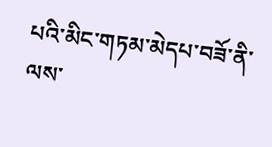པའི་མིང་གཏམ་མེདཔ་བཟོ་ནི་ལས་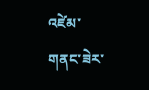འཛེམ་གནང་ཟེར་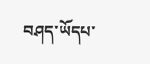བཤད་ཡོདཔ་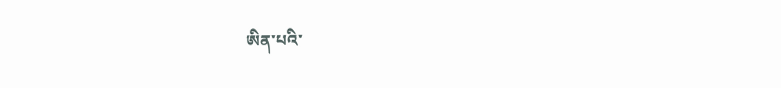ཨིན་པའི་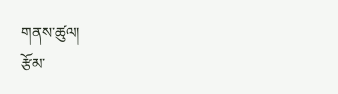གནས་ཚུལ།
རྩོམ་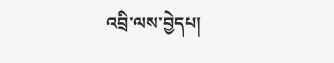འབྲི་ལས་བྱེདཔ།